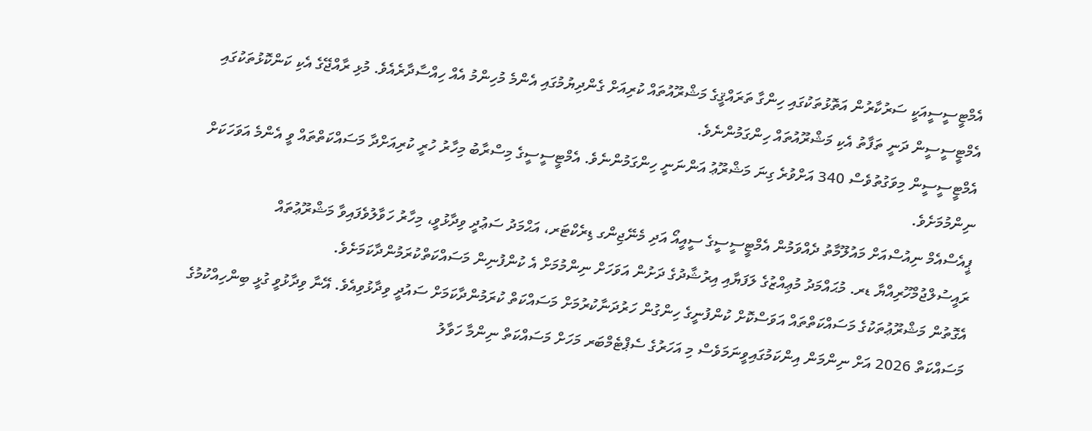އެމްޓީސީސީއަކީ ސަރުކާރުން އަތޮޅުތަކުގައި ހިންގާ ތަރައްޤީގެ މަޝްރޫއުތައް ކުރިއަށް ގެންދިޔުމުގައި އެންމެ މުހިންމު އެއް ހިއްސާދާރެއެވެ. މުޅި ރާއްޖޭގެ އެކި ކަންކޮޅުތަކުގައި އެމްޓީސީސީން ދަނީ ތަފާތު އެކި މަޝްރޫއުތައް ހިންގަމުންނެވެ.
އެމްޓީސީސީން މިވަގުތުވެސް 340 އަށްވުރެ ގިނަ މަޝްރޫޢު އަންނަނީ ހިންގަމުންނެވެ. އެމްޓީސީސީގެ މިސްރާބު މިހާރު ހުރީ ކުރިއަށްދާ މަސައްކަތްތައް ވީ އެންމެ އަވަހަކަށް ނިންމުމަށެވެ.
ޕީއެސްއެމް ނިއުސްއަށް މައުލޫމާތު ދެއްވަމުން އެމްޓީސީސީގެ ސީއީއޯ އަދި މެނޭޖިންގ ޑިރެކްޓަރ، އަޙްމަދު ސަޢުދީ ވިދާޅުވީ، މިހާރު ހަވާލުވެފައިވާ މަޝްރޫޢުތައް ރައީސުލްޖުމްހޫރިއްޔާ ޑރ. މުޙައްމަދު މުޢިއްޒުގެ ލަފަޔާއި އިރުޝާދުގެ ދަށުން އަވަހަށް ނިންމުމަށް އެ ކުންފުނިން މަސައްކަތްކުރަމުންދާކަމަށެވެ.
އެގޮތުން މަޝްރޫޢުތަކުގެ މަސައްކަތްތައް އަވަސްކޮށް ކުންފުނީގެ ހިންގުން ހަރުދަނާކުރުމަށް މަސައްކަތް ކުރަމުންދާކަމަށް ސައުދީ ވިދާޅުވިއެވެ. އޭނާ ވިދާޅުވީ ގުޅީ ބިންހިއްކުމުގެ މަސައްކަތް 2026 އަށް ނިންމަން އިންކަމުގައިވީނަމަވެސް މި އަހަރުގެ ސެޕްޓެމްބަރ މަހަށް މަސައްކަތް ނިންމާ ހަވާލު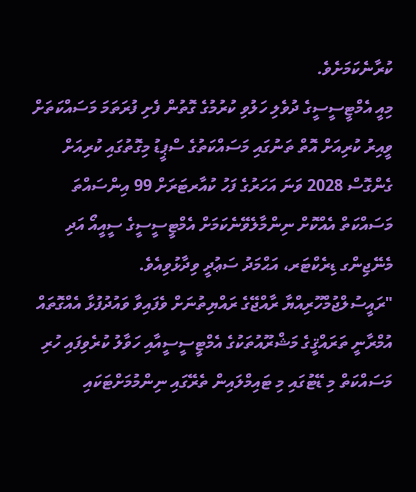ކުރާނެކަމަށެވެ.
މިއީ އެމްޓީސީސީގެ ދުވެލި ހަލުވި ކުރުމުގެ ގޮތުން ފެށި ފުރަތަމަ މަސައްކަތަށް ވީއިރު ކުރިއަށް އޮތް ތަނުގައި މަސައްކަތުގެ ސްޕީޑު މިގޮތުގައި ކުރިއަށް ގެންގޮސް 2028 ވަނަ އަހަރުގެ ފަހު ކުއާރޓަރަށް 99 އިންސައްތަ މަސައްކަތް އެއްކޮށް ނިންމާލެވޭނެކަމަށް އެމްޓީސީސީގެ ސީއީއޯ އަދި މެނޭޖިންގ ޑިރެކްޓަރ، އަޙްމަދު ސަޢުދީ ވިދާޅުވިއެވެ.
"ރައީސުލްޖުމްހޫރިއްޔާ ރާއްޖޭގެ ރައްޔިތުނަށް ވެފައިވާ ވައުދުފުޅާ އެއްގޮތައް އުމްރާނީ ތަރައްޤީގެ މަޝްރޫއުތަކުގެ އެމްޓީސީސީއާއި ހަވާލު ކުރެވިފައި ހުރި މަސައްކަތް މި ޑޭޓުގައި މި ޓައިމްލައިން ތެރޭގައި ނިންމުމަށްޓަކައި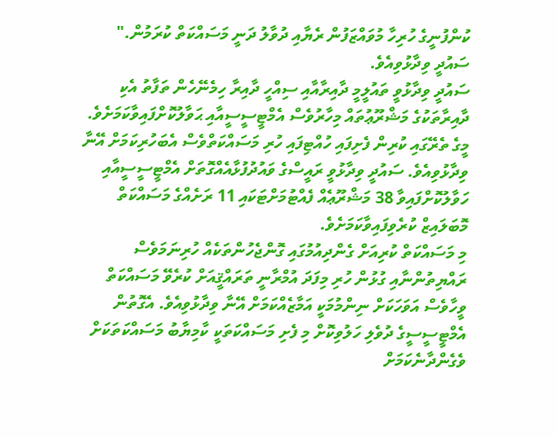ކުންފުނީގެ ހުރިހާ މުވައްޒަފުން ރެޔާއި ދުވާލު ދަނީ މަސައްކަތް ކުރަމުން." ސައުދީ ވިދާޅުވިއެވެ.
ސައުދީ ވިދާޅުވީ ތައުލީމީ ދާއިރާއާއި ސިއްހީ ދާއިރާ ހިމެނޭހެން ތަފާތު އެކި ދާއިރާތަކުގެ މަޝްރޫޢުތައް މިހާރުވެސް އެމްޓީސީސީއާއި ޙަވާލުކޮށްފައިވާކަމަށެވެ. މީގެ ތެރޭގައި ކުރިން ފެށިފައި ހުއްޓިފައި ހުރި މަސައްކަތްވެސް އެބަހުރިކަމަށް އޭނާ ވިދާޅުވިއެވެ. ސައުދީ ވިދާޅުވީ ރައީސްގެ ވައުދުފުޅާއެއްގޮތަށް އެމްޓީސީސީއާއި ހަވާލުކޮށްފައިވާ 38 މަޝްރޫޢެއް ފެއްޓުމަށްޓަކައި 11 ރަށެއްގެ މަސައްކަތް މޮބަލައިޒް ކުރެވިފައިވާކަމަށެވެ.
މި މަސައްކަތް ކުރިއަށް ގެންދިއުމުގައި ގޮންޖެހުންތަކެއް ހުރިނަމަވެސް ރައްޔިތުންނާއި ގުޅުން ހުރި މިފަދަ އުމްރާނީ ތަރައްޤީއަށް ކުރެވޭ މަސައްކަތް ވީހާވެސް އަވަހަކަށް ނިންމުމަކީ އަމާޒެއްކަމަށް އޭނާ ވިދާޅުވިއެވެ. އެގޮތުން އެމްޓީސީސީގެ ދުވެލި ހަލުވިކޮށް މި ފެށި މަސައްކަތަކީ ކާމިޔާބު މަސައްކަތަކަށް ވެގެންދާނެކަމަށް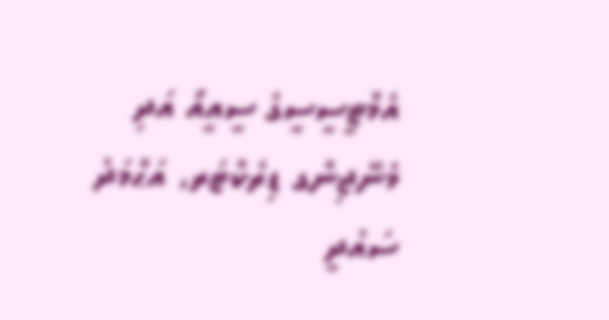އެމްޓީސީސީގެ ސީއީއޯ އަދި މެނޭޖިންގ ޑިރެކްޓަރ، އަޙްމަދު ސައުދީ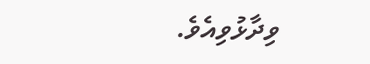ވިދާޅުވިއެވެ.